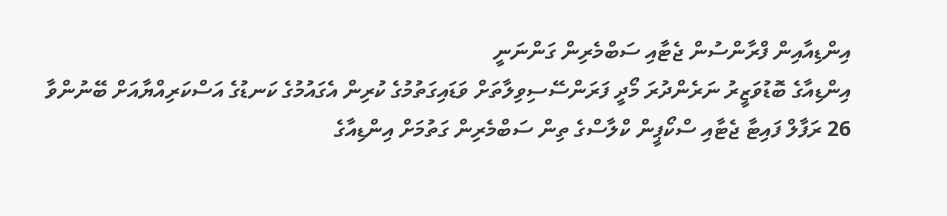އިންޑިއާއިން ފްރާންސުން ޖެޓާއި ސަބްމެރިން ގަންނަނީ
އިންޑިއާގެ ބޮޑުވަޒީރު ނަރެންދުރަ މޯދީ ފަރަންސޭސިވިލާތަށް ވަޑައިގަތުމުގެ ކުރިން އެގައުމުގެ ކަނޑުގެ އަސްކަރިއްޔާއަށް ބޭނުންވާ 26 ރަފާލް ފައިޓާ ޖެޓާއި ސްކޯޕީން ކްލާސްގެ ތިން ސަބްމެރިން ގަތުމަށް އިންޑިއާގެ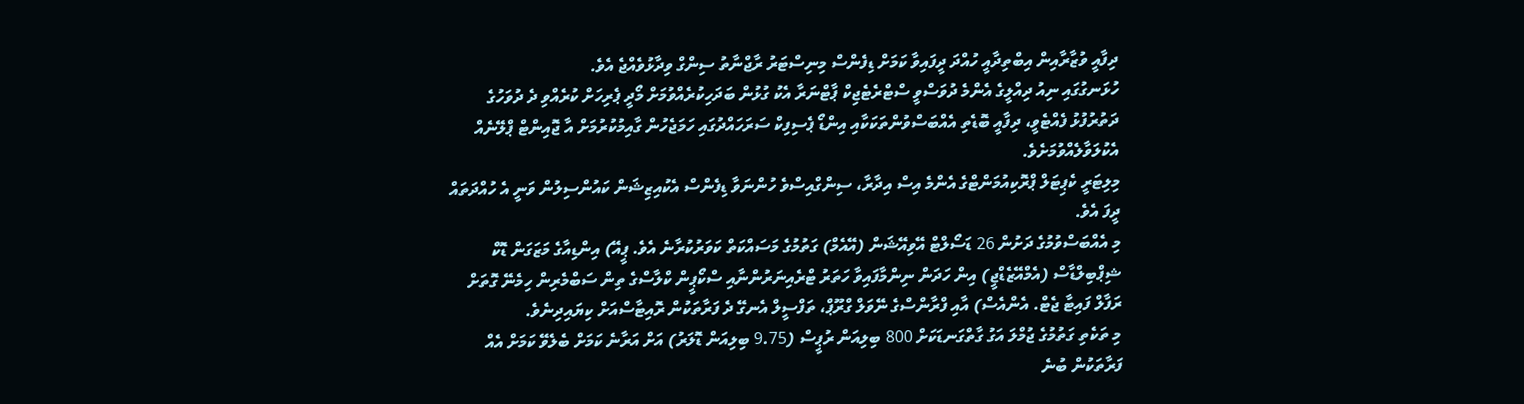ދިފާއީ ވުޒާރާއިން އިބްތިދާއީ ހުއްދަ ދީފައިވާ ކަމަށް ޑިފެންސް މިނިސްޓަރު ރާޖްނާތު ސިންގް ވިދާޅުވެއްޖެ އެވެ.
ހުޅަނގުގައި ނިއު ދިއްލީގެ އެންމެ ދުވަސްވީ ސްޓްރެޓެޖިކް ޕާޓްނަރާ އެކު ގުޅުން ބަދަހިކުރެއްވުމަށް މޯދީ ޕެރިހަށް ކުރެއްވި ދެ ދުވަހުގެ ދަތުރުފުޅު ފެއްޓެވީ، ދިފާއީ ބޮޑެތި އެއްބަސްވުންތަކަކާއި އިންޑޯ ޕެސިފިކް ސަރަހައްދުގައި ހަމަޖެހުން ގާއިމުކުރުމަށް އާ ޖޮއިންޓް ޕްލޭނެއް އެކުލަވާލެއްވުމަށެވެ.
މިލިޓަރީ ކެޕިޓަލް ޕްރޮކިއުމަންޓްގެ އެންމެ އިސް އިދާރާ، ސިންގްއިސްވެ ހުންނަވާ ޑިފެންސް އެކުއިޒިޝަން ކައުންސިލުން ވަނީ އެ ހުއްދަތައް ދީފަ އެވެ.
މި އެއްބަސްވުމުގެ ދަށުން 26 ޑަސޯލްޓް އޭވިއޭޝަން (އޭއެމް) ގަތުމުގެ މަސައްކަތް ކަވަރުކުރާނެ އެވެ. ޕީއޭ) އިންޑިއާގެ މަޒަގަން ޑޮކް ޝިޕްބިލްޑާސް (އެމްއޭޒެޑްޖީ) އިން ހަދަން ނިންމާފައިވާ ހަތަރު ޓްރެއިނަރުންނާއި ސްކޯޕީން ކްލާސްގެ ތިން ސަބްމެރިން ހިމެނޭ ގޮތަށް ރަފާލް ފައިޓާ ޖެޓް. އެންއެސް) އާއި ފްރާންސްގެ ނޭވަލް ގްރޫޕް، ތަފްސީލް އެނގޭ ދެ ފަރާތަކުން ރޮއިޓާސްއަށް ކިޔައިދިނެވެ.
މި ތަކެތި ގަތުމުގެ ޖުމްލަ އަގު ގާތްގަނޑަކަށް 800 ބިލިއަން ރުޕީސް (9.75 ބިލިއަން ޑޮލަރު) އަށް އަރާނެ ކަމަށް ބެލެވޭ ކަމަށް އެއް ފަރާތަކުން ބުނެ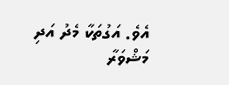އެވެ. އަގުތަކާ މެދު އަދި މަޝްވަރާ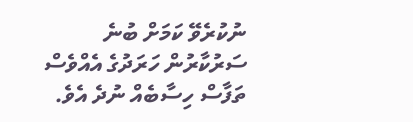ނުކުރެވޭ ކަމަށް ބުނެ ސަރުކާރުން ހަރަދުގެ އެއްވެސް ތަފާސް ހިސާބެއް ނުދެ އެވެ.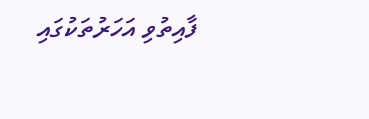ފާއިތުވި އަހަރުތަކުގައި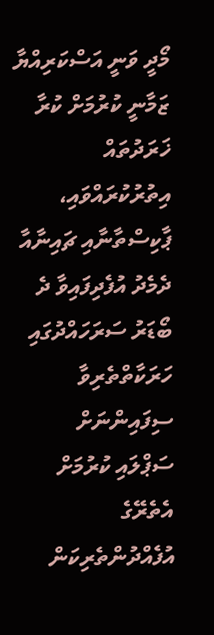މޯދީ ވަނީ އަސްކަރިއްޔާ ޒަމާނީ ކުރުމަށް ކުރާ ޚަރަދުތައް އިތުރުކުރައްވައި، ޕާކިސްތާނާއި ޗައިނާއާ ދެމެދު އުފެދިފައިވާ ދެ ބޯޑަރު ސަރަހައްދުގައި ހަރަކާތްތެރިވާ ސިފައިންނަށް ސަޕްލައި ކުރުމަށް އެތެރޭގެ އުފެއްދުންތެރިކަން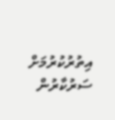އިތުރުކުރުމަށް ސަރުކާރުން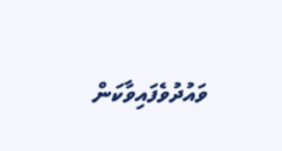ވައުދުވެފައިވާކަން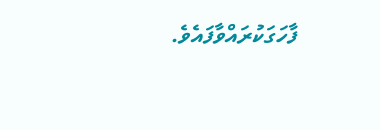ފާހަގަކުރައްވާފައެވެ.